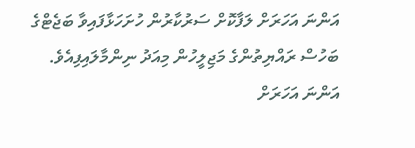އަންނަ އަހަރަށް ލަފާކޮށް ސަރުކާރުން ހުށަހަޅާފައިވާ ބަޖެޓްގެ ބަހުސް ރައްޔިތުންގެ މަޖިލީހުން މިއަދު ނިންމާލައިފިއެވެ.
އަންނަ އަހަރަށް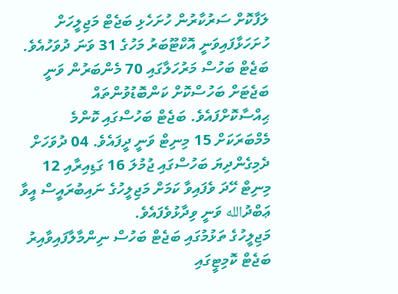ލަފާކޮށް ސަރުކާރުން ހުށަހެޅި ބަޖެޓް މަޖިލީހަށް ހުށަހަޅާފައިވަނީ އޮކްޓޫބަރު މަހުގެ 31 ވަނަ ދުވަހުއެވެ. ބަޖެޓް ބަހުސް މަރުހަލާގައި 70 މެންބަރުން ވަނީ ބަޖެޓަށް ބަހުސްކޮށް ކަންބޮޑުވުންތައް ޙިއްސާކޮށްފައެވެ. ބަޖެޓް ބަހުސްގައި ކޮންމެ މެމްބަރަކަށް 15 މިނިޓް ވަނީ ދީފައެވެ. 04 ދުވަހަށް ދެމިގެންދިޔަ ބަހުސްގައި ޖުމުލަ 16 ގަޑިއިރާއި 12 މިނިޓް ހޭދަ ވެފައިވާ ކަމަށް މަޖިލީހުގެ ނައިބުރައީސް އީވާ ޢަބްދުالله ވަނީ ވިދާޅުވެފައެވެ.
މަޖިލީހުގެ ތަޅުމުގައި ބަޖެޓް ބަހުސް ނިންމާލާފައިވާއިރު ބަޖެޓް ކޮމިޓީގައި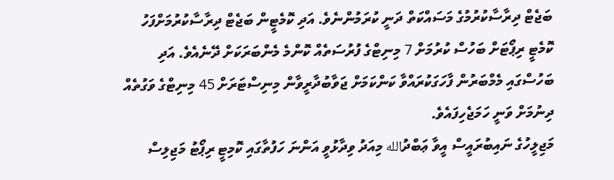ބަޖެޓް ދިރާސާކުރުމުގެ މަސައްކަތް ދަނީ ކުރަމުންނެވެ. އަދި ކޮމެޓީން ބަޖެޓް ދިރާސާކުރުމަށްފަހު ކޮމެޓީ ރިޕޯޓަށް ބަހުސް ކުރުމަށް 7 މިނިޓްގެ ފުރުސަތެއް ކޮންމެ މެންބަރަކަށް ދޭނެއެވެ. އަދި ބަހުސްގައި މެމްބަރުން ފާހަގަކުރައްވާ ކަންކަމަށް ޖަވާބުދާރީވާން މިނިސްޓަރަށް 45 މިނިޓްގެ ވަގުތެއް ދިނުމަށް ވަނީ ހަމަޖެހިފައެވެ.
މަޖިލީހުގެ ނައިބުރައީސް އީވާ ޢަބްދުالله މިއަދު ވިދާޅުވީ އަންނަ ހަފުތާގައި ކޮމިޓީ ރިޕޯޓު މަޖިލިސް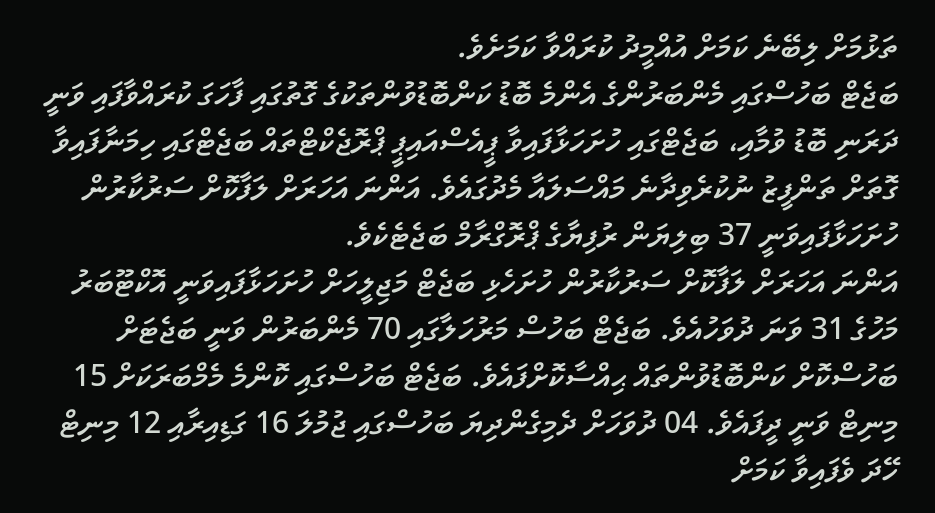ތަޅުމަށް ލިބޭނެ ކަމަށް އުއްމީދު ކުރައްވާ ކަމަށެވެ.
ބަޖެޓް ބަހުސްގައި މެންބަރުންގެ އެންމެ ބޮޑު ކަންބޮޑުވުންތަކުގެ ގޮތުގައި ފާހަގަ ކުރައްވާފައި ވަނީ ދަރަނި ބޮޑު ވުމާއި، ބަޖެޓްގައި ހުށަހަޅާފައިވާ ޕީއެސްއައިޕީ ޕްރޮޖެކްޓްތައް ބަޖެޓްގައި ހިމަނާފައިވާ ގޮތަށް ތަންފީޒު ނުކުރެވިދާނެ މައްސަލައާ މެދުގައެވެ. އަންނަ އަހަރަށް ލަފާކޮށް ސަރުކާރުން ހުށަހަޅާފައިވަނީ 37 ބިލިޔަން ރުފިޔާގެ ޕްރޮގްރާމް ބަޖެޓެކެވެ.
އަންނަ އަހަރަށް ލަފާކޮށް ސަރުކާރުން ހުށަހެޅި ބަޖެޓް މަޖިލީހަށް ހުށަހަޅާފައިވަނީ އޮކްޓޫބަރު މަހުގެ 31 ވަނަ ދުވަހުއެވެ. ބަޖެޓް ބަހުސް މަރުހަލާގައި 70 މެންބަރުން ވަނީ ބަޖެޓަށް ބަހުސްކޮށް ކަންބޮޑުވުންތައް ޙިއްސާކޮށްފައެވެ. ބަޖެޓް ބަހުސްގައި ކޮންމެ މެމްބަރަކަށް 15 މިނިޓް ވަނީ ދީފައެވެ. 04 ދުވަހަށް ދެމިގެންދިޔަ ބަހުސްގައި ޖުމުލަ 16 ގަޑިއިރާއި 12 މިނިޓް ހޭދަ ވެފައިވާ ކަމަށް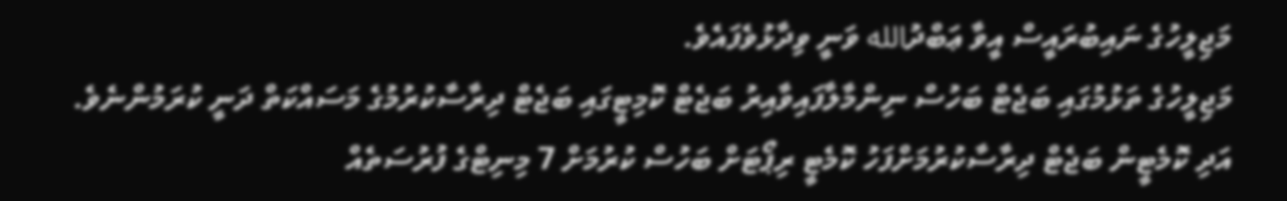މަޖިލީހުގެ ނައިބުރައީސް އީވާ ޢަބްދުالله ވަނީ ވިދާޅުވެފައެވެ.
މަޖިލީހުގެ ތަޅުމުގައި ބަޖެޓް ބަހުސް ނިންމާލާފައިވާއިރު ބަޖެޓް ކޮމިޓީގައި ބަޖެޓް ދިރާސާކުރުމުގެ މަސައްކަތް ދަނީ ކުރަމުންނެވެ. އަދި ކޮމެޓީން ބަޖެޓް ދިރާސާކުރުމަށްފަހު ކޮމެޓީ ރިޕޯޓަށް ބަހުސް ކުރުމަށް 7 މިނިޓްގެ ފުރުސަތެއް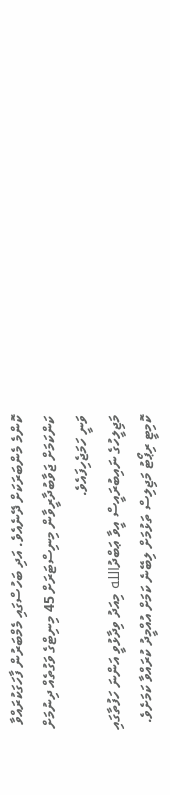ކޮންމެ މެންބަރަކަށް ދޭނެއެވެ. އަދި ބަހުސްގައި މެމްބަރުން ފާހަގަކުރައްވާ ކަންކަމަށް ޖަވާބުދާރީވާން މިނިސްޓަރަށް 45 މިނިޓްގެ ވަގުތެއް ދިނުމަށް ވަނީ ހަމަޖެހިފައެވެ.
މަޖިލީހުގެ ނައިބުރައީސް އީވާ ޢަބްދުالله މިއަދު ވިދާޅުވީ އަންނަ ހަފުތާގައި ކޮމިޓީ ރިޕޯޓު މަޖިލިސް ތަޅުމަށް ލިބޭނެ ކަމަށް އުއްމީދު ކުރައްވާ ކަމަށެވެ.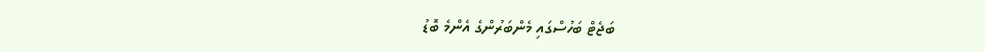ބަޖެޓް ބަހުސްގައި މެންބަރުންގެ އެންމެ ބޮޑު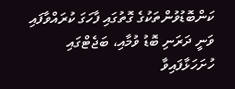ކަންބޮޑުވުންތަކުގެ ގޮތުގައި ފާހަގަ ކުރައްވާފައި ވަނީ ދަރަނި ބޮޑު ވުމާއި، ބަޖެޓްގައި ހުށަހަޅާފައިވާ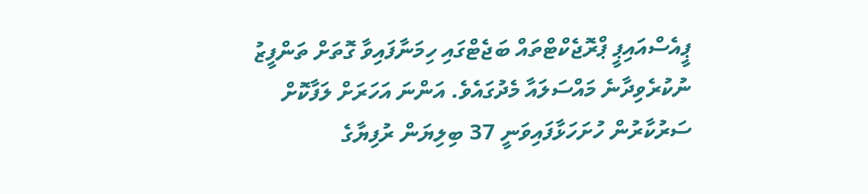ޕީއެސްއައިޕީ ޕްރޮޖެކްޓްތައް ބަޖެޓްގައި ހިމަނާފައިވާ ގޮތަށް ތަންފީޒު ނުކުރެވިދާނެ މައްސަލައާ މެދުގައެވެ. އަންނަ އަހަރަށް ލަފާކޮށް ސަރުކާރުން ހުށަހަޅާފައިވަނީ 37 ބިލިޔަން ރުފިޔާގެ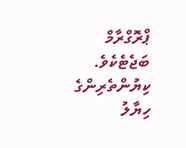ޕްރޮގްރާމް ބަޖެޓެކެވެ.
ކިޔުންތެރިންގެ ހިޔާލު